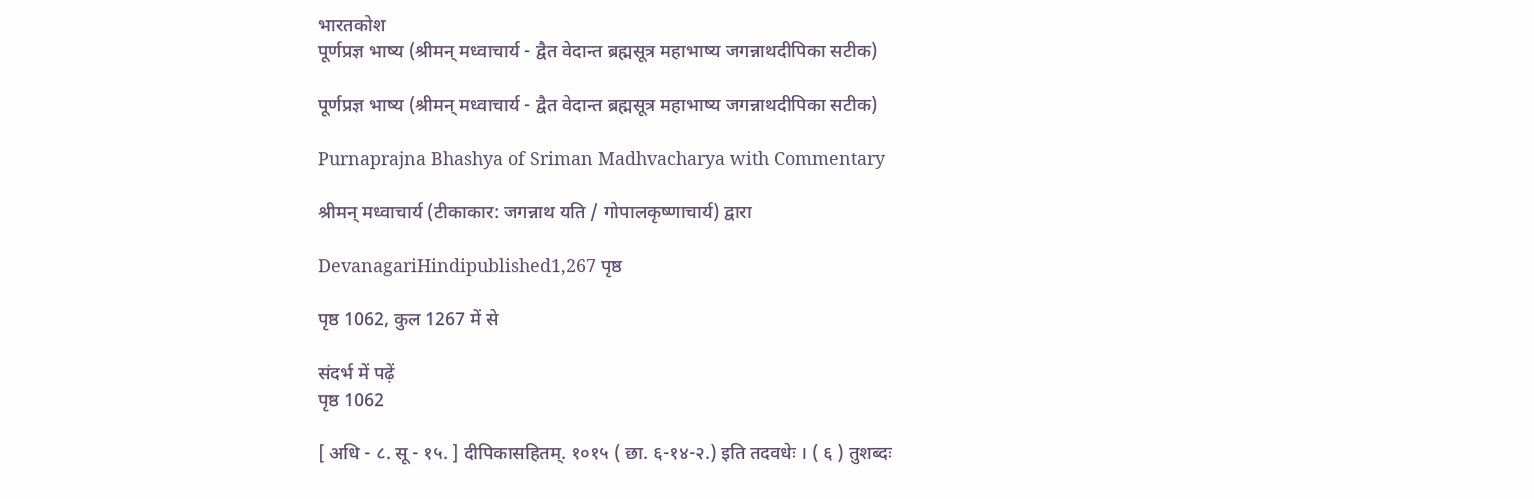भारतकोश
पूर्णप्रज्ञ भाष्य (श्रीमन् मध्वाचार्य - द्वैत वेदान्त ब्रह्मसूत्र महाभाष्य जगन्नाथदीपिका सटीक)

पूर्णप्रज्ञ भाष्य (श्रीमन् मध्वाचार्य - द्वैत वेदान्त ब्रह्मसूत्र महाभाष्य जगन्नाथदीपिका सटीक)

Purnaprajna Bhashya of Sriman Madhvacharya with Commentary

श्रीमन् मध्वाचार्य (टीकाकार: जगन्नाथ यति / गोपालकृष्णाचार्य) द्वारा

DevanagariHindipublished1,267 पृष्ठ

पृष्ठ 1062, कुल 1267 में से

संदर्भ में पढ़ें
पृष्ठ 1062

[ अधि - ८. सू - १५. ] दीपिकासहितम्. १०१५ ( छा. ६-१४-२.) इति तदवधेः । ( ६ ) तुशब्दः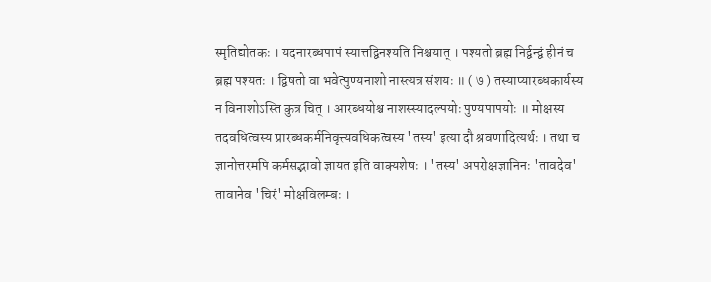स्मृतिद्योतकः । यदनारब्धपापं स्यात्तद्विनश्यति निश्चयात् । पश्यतो ब्रह्म निर्द्वन्द्वं हीनं च ब्रह्म पश्यतः । द्विषतो वा भवेत्पुण्यनाशो नास्त्यत्र संशयः ॥ ( ७ ) तस्याप्यारब्धकार्यस्य न विनाशोऽस्ति कुत्र चित् । आरब्धयोश्च नाशस्स्यादल्पयोः पुण्यपापयोः ॥ मोक्षस्य तदवधित्वस्य प्रारब्धकर्मनिवृत्त्यवधिकत्वस्य 'तस्य' इत्या दौ श्रवणादित्यर्थः । तथा च ज्ञानोत्तरमपि कर्मसद्भावो ज्ञायत इति वाक्यशेषः । 'तस्य' अपरोक्षज्ञानिनः 'तावदेव' तावानेव 'चिरं' मोक्षविलम्बः ।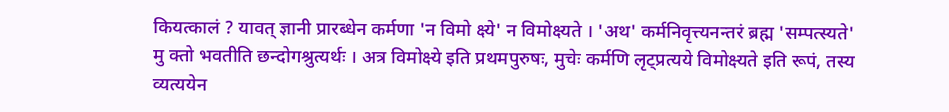कियत्कालं ? यावत् ज्ञानी प्रारब्धेन कर्मणा 'न विमो क्ष्ये' न विमोक्ष्यते । 'अथ' कर्मनिवृत्त्यनन्तरं ब्रह्म 'सम्पत्स्यते' मु क्तो भवतीति छन्दोगश्रुत्यर्थः । अत्र विमोक्ष्ये इति प्रथमपुरुषः, मुचेः कर्मणि लृट्प्रत्यये विमोक्ष्यते इति रूपं, तस्य व्यत्ययेन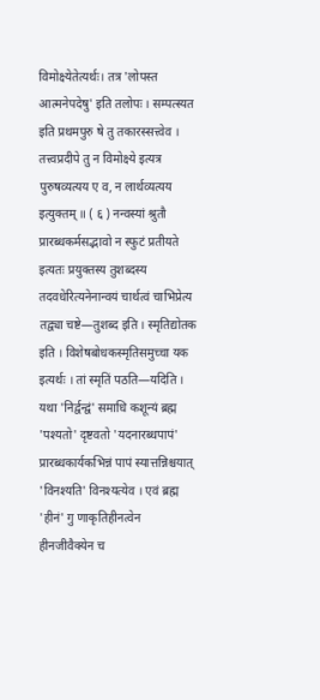विमोक्ष्येतेत्यर्थः। तत्र 'लोपस्त आत्मनेपदेषु' इति तलोपः । सम्पत्स्यत इति प्रथमपुरु षे तु तकारस्सत्त्वेव । तत्त्वप्रदीपे तु न विमोक्ष्ये इत्यत्र पुरुषव्यत्यय ए व, न लार्थव्यत्यय इत्युक्तम् ॥ ( ६ ) नन्वस्यां श्रुतौ प्रारब्धकर्मसद्भावो न स्फुटं प्रतीयते इत्यतः प्रयुक्तस्य तुशब्दस्य तदवधेरित्यनेनान्वयं चार्थत्वं चाभिप्रेत्य तद्व्या चष्टे—तुशब्द इति । स्मृतिद्योतक इति । विशेषबोधकस्मृतिसमुच्चा यक इत्यर्थः । तां स्मृतिं पठति—यदिति । यथा 'निर्द्वन्द्वं' समाधि कशून्यं ब्रह्म 'पश्यतो' दृष्टवतो 'यदनारब्धपापं' प्रारब्धकार्यकभिन्नं पापं स्यात्तन्निश्चयात् 'विनश्यति' विनश्यत्येव । एवं ब्रह्म 'हीनं' गु णाकृतिहीनत्वेन हीनजीवैक्येन च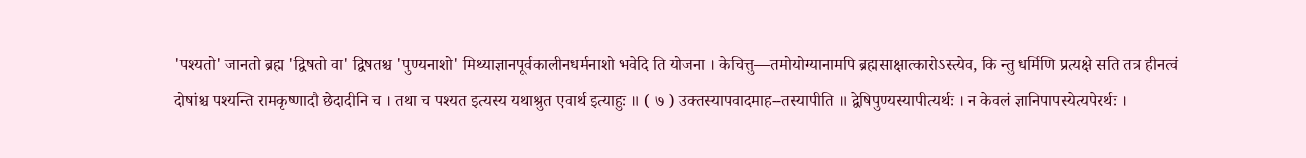'पश्यतो' जानतो ब्रह्म 'द्विषतो वा' द्विषतश्च 'पुण्यनाशो' मिथ्याज्ञानपूर्वकालीनधर्मनाशो भवेदि ति योजना । केचित्तु—तमोयोग्यानामपि ब्रह्मसाक्षात्कारोऽस्त्येव, कि न्तु धर्मिणि प्रत्यक्षे सति तत्र हीनत्वं दोषांश्च पश्यन्ति रामकृष्णादौ छेदादीनि च । तथा च पश्यत इत्यस्य यथाश्रुत एवार्थ इत्याहुः ॥ ( ७ ) उक्तस्यापवादमाह--तस्यापीति ॥ द्वेषिपुण्यस्यापीत्यर्थः । न केवलं ज्ञानिपापस्येत्यपेरर्थः ।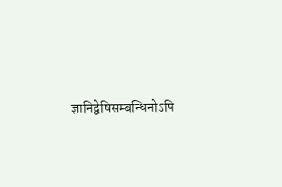ज्ञानिद्वेषिसम्बन्धिनोऽपि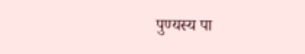पुण्यस्य पा